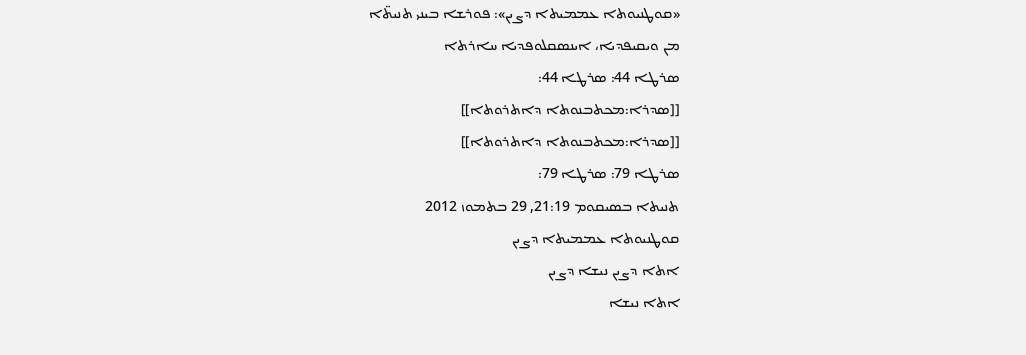«ܩܘܛܢܝܘܬܐ ܥܡܡܝܬܐ ܕܨܝܢ»: ܦܘܪܫܐ ܒܝܢܝ ܬܢܝܬ̈ܐ
ܡܢ ܘܝܩܝܦܕܝܐ، ܐܝܢܣܩܠܘܦܕܝܐ ܚܐܪܬܐ
ܣܪܛܐ 44: ܣܪܛܐ 44:
[[ܣܕܪܐ:ܡܟܬܒܢܘܬܐ ܕܐܬܪܘܬܐ]]
[[ܣܕܪܐ:ܡܟܬܒܢܘܬܐ ܕܐܬܪܘܬܐ]]
ܣܪܛܐ 79: ܣܪܛܐ 79:
ܬܢܝܬܐ ܒܣܝܩܘܡ 21:19, 29 ܒܬܡܘܙ 2012
ܩܘܛܢܝܘܬܐ ܥܡܡܝܬܐ ܕܨܝܢ
ܐܬܐ ܕܨܝܢ ܢܝܫܐ ܕܨܝܢ
ܐܬܐ ܢܝܫܐ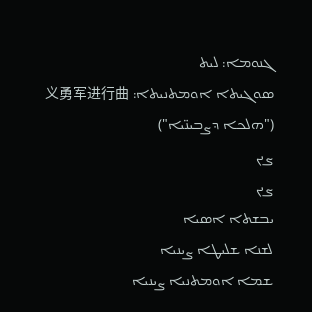ܓܢܘܡܐ: ܠܝܬ
ܣܘܓܝܬܐ ܐܘܡܬܢܝܬܐ: 义勇军进行曲
("ܗܠܟܐ ܕܨܒܝܢ̈ܝܐ")
ܨܝܢ
ܨܝܢ
ܝܒܫܬܐ ܐܣܝܐ
ܠܫܢܐ ܫܠܝܛܐ ܨܝܢܝܐ
ܫܡܐ ܐܘܡܬܢܝܐ ܨܝܢܝܐ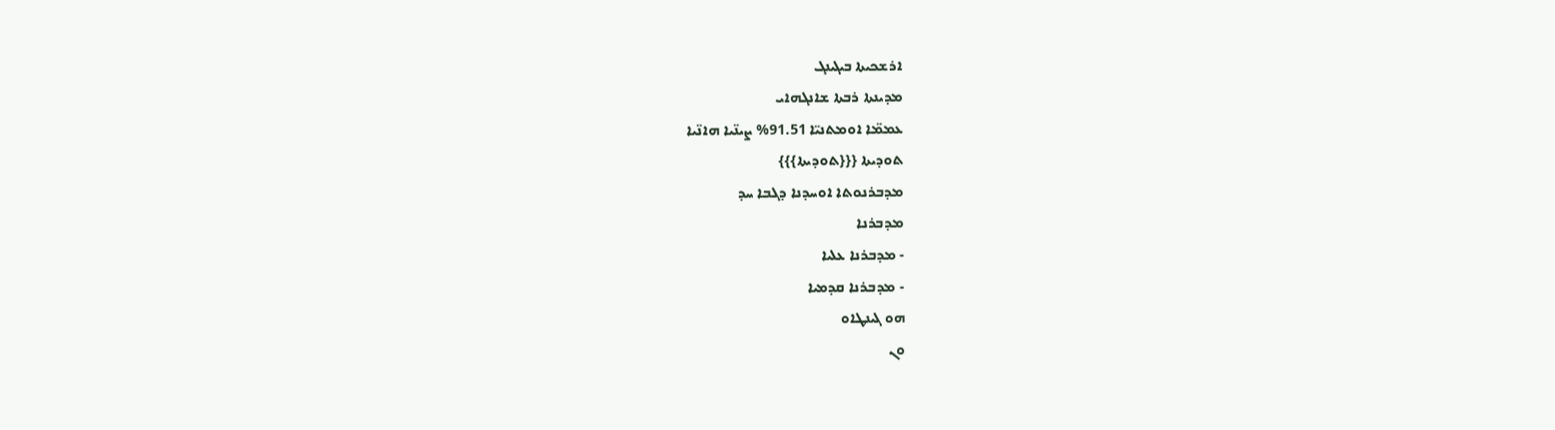ܐܪܫܟܝܬܐ ܒܝܓܝܢܓ
ܡܕܝܢܬܐ ܪܒܬܐ ܫܐܢܓܗܐܝ
ܥܡܡ̈ܐ ܐܘܡܬܢܝ̈ܐ 91.51% ܨܝܢ̈ܝܐ ܗܐܢ̈ܝܐ
ܬܘܕܝܬܐ {{{ܬܘܕܝܬܐ}}}
ܡܕܒܪܢܘܬܐ ܐܘܚܕܢܐ ܕܓܒܐ ܚܕ
ܡܕܒܪܢܐ
- ܡܕܒܪܢܐ ܥܠܝܐ
- ܡܕܒܪܢܐ ܩܕܡܝܐ
ܗܘ ܓܝܢܛܐܘ
ܘܢ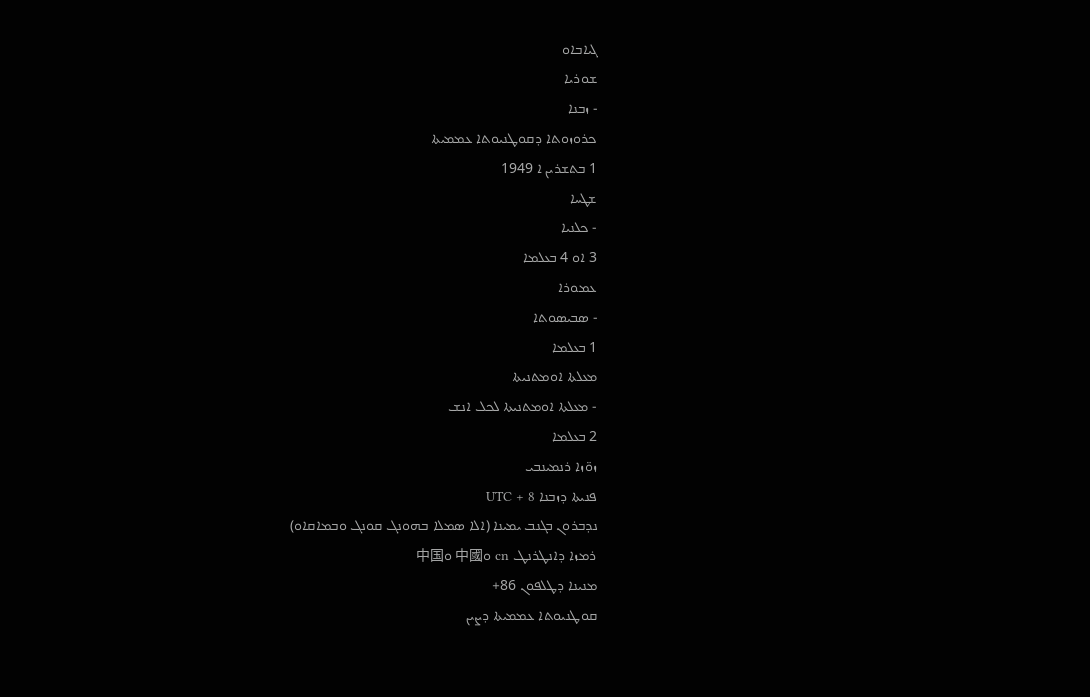ܓܝܐܒܐܘ
ܫܘܪܝܐ
- ܙܒܢܐ
ܟܪܘܙܘܬܐ ܕܩܘܛܢܝܘܬܐ ܥܡܡܝܬܐ
1 ܒܬܫܪܝܢ ܐ 1949
ܫܛܚܐ
- ܟܠܢܝܐ
3 ܐܘ 4 ܒܥܠܡܐ
ܥܡܘܪܐ
- ܣܒܝܣܘܬܐ
1 ܒܥܠܡܐ
ܡܥܠܬܐ ܐܘܡܬܢܝܬܐ
- ܡܥܠܬܐ ܐܘܡܬܢܝܬܐ ܠܟܠ ܐܢܫ
2 ܒܥܠܡܐ
ܙܘ̈ܙܐ ܪܢܡܝܢܒܝ
ܦܢܝܬܐ ܕܙܒܢܐ UTC + 8
ܢܕܒܪܘܢ ܒܓܢܒ ܝܡܝܢܐ (ܐܠܐ ܣܡܠܐ ܒܗܘܢܓ ܩܘܢܓ ܘܒܡܐܩܐܘ)
ܪܡܙܐ ܕܐܢܛܪܢܛ cn ܘ中國 ܘ中国
ܡܢܝܢܐ ܕܛܠܦܘܢ 86+
ܩܘܛܢܝܘܬܐ ܥܡܡܝܬܐ ܕܨܝܢ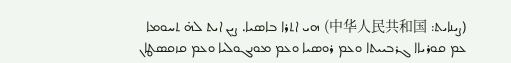(ܨܝܢܐܝܬ: 中华人民共和国) ܗܝ ܐܬܪܐ ܒܐܣܝܐ. ܨܝܢ ܐܝܬ ܠܗ̇ ܬܚܘܡܐ ܥܡ ܩܘܪܝܐܐ ܓܪܒܝܝܬܐ ܘܥܡ ܪܘܣܝܐ ܘܥܡ ܡܘܢܓܘܠܝܐ ܘܥܡ ܩܙܩܣܛܐܢ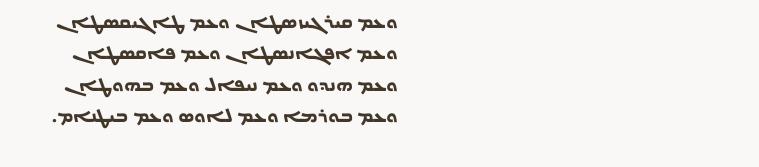ܘܥܡ ܩܝܪܓܝܙܣܛܐܢ ܘܥܡ ܛܐܓܝܩܣܛܐܢ ܘܥܡ ܐܦܓܐܢܣܛܐܢ ܘܥܡ ܦܐܩܣܛܐܢ ܘܥܡ ܗܢܕܘ ܘܥܡ ܢܝܦܐܠ ܘܥܡ ܒܗܘܛܐܢ ܘܥܡ ܒܘܪܡܐ ܘܥܡ ܠܐܘܣ ܘܥܡ ܒܝܛܢܐܡ.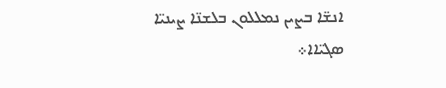ܐܢܫ̈ܐ ܒܨܝܢ ܢܡܠܠܘܢ ܒܠܫܢ̈ܐ ܨܝܢܝ̈ܐ ܣܓܝ̈ܐܐ܀